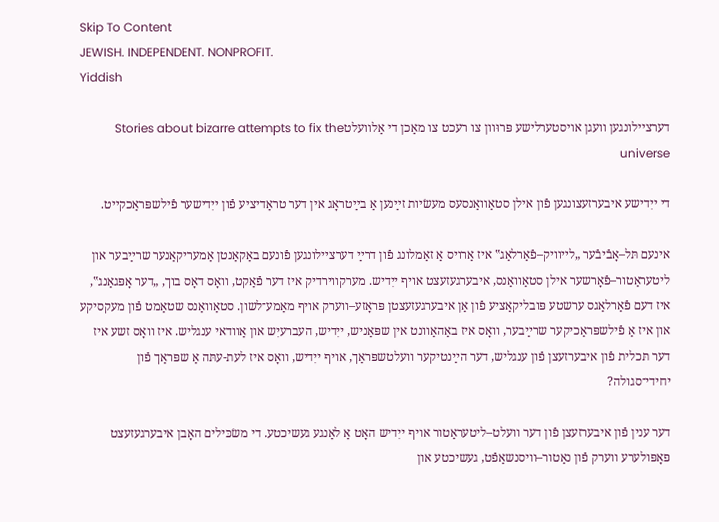Skip To Content
JEWISH. INDEPENDENT. NONPROFIT.
Yiddish

דערציילונגען וועגן אױסטערלישע פּרוּװן צו רעכט צו מאַכן די אַלװעלטStories about bizarre attempts to fix the universe

די ייִדישע איבערזעצונגען פֿון אילן סטאַװאַנסעס מעשׂיות זײַנען אַ בײַטראָג אין דער טראַדיציע פֿון ייִדישער פֿילשפּראַכקײט.

אינעם תּל–אָבֿיבֿער „לײװיק–פֿאַרלאַג‟ איז אַרױס אַ זאַמלונג פֿון דרײַ דערצײלונגען פֿונעם באַקאַנטן אַמעריקאַנער שרײַבער און ליטעראַטור–פֿאָרשער אילן סטאַװאַנס, איבערגעזעצט אויף ייִדיש. מערקװירדיק איז דער פֿאַקט, װאָס דאָס בוך, „דער אָפּגאַנג‟, איז דעם פֿאַרלאַגס ערשטע פּובליקאַציע פֿון אַן איבערגעזעצטן פּראָזע–װערק אױף מאַמע־לשון. סטאַװאַנס שטאַמט פֿון מעקסיקע און איז אַ פֿילשפּראַכיקער שרײַבער, װאָס איז באַהאַװנט אין שפּאַניש, ייִדיש, העברעיִש און אַװדאי ענגליש. איז װאָס זשע איז דער תּכלית פֿון איבערזעצן פֿון ענגליש, דער הײַנטיקער װעלטשפּראַך, אױף ייִדיש, װאָס איז לעת-עתּה אַ שפּראַך פֿון יחידי־סגולה?

דער ענין פֿון איבערזעצן פֿון דער װעלט–ליטעראַטור אױף ייִדיש האָט אַ לאַנגע געשיכטע. די משׂכּילים האָבן איבערגעזעצט פּאָפּולערע װערק פֿון נאַטור–װיסנשאַפֿט, געשיכטע און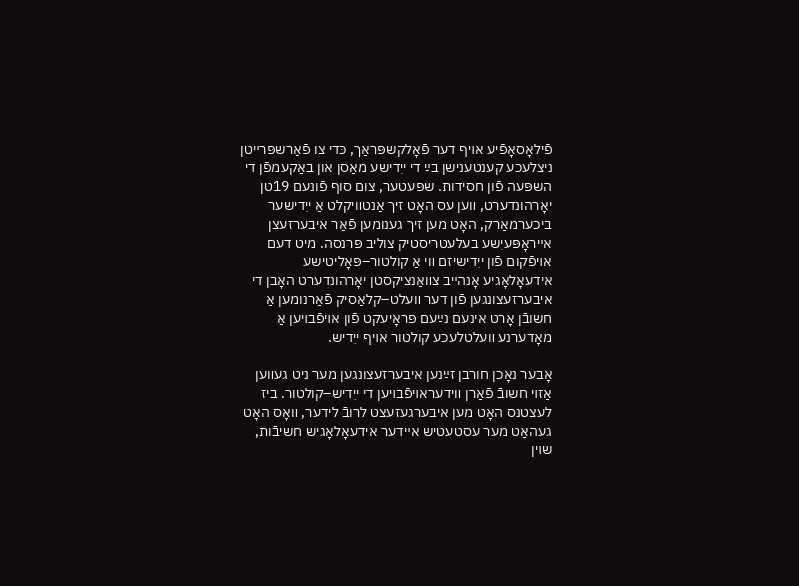פֿילאָסאָפֿיע אױף דער פֿאָלקשפּראַך, כּדי צו פֿאַרשפּרײטן ניצלעכע קענטענישן בײַ די ייִדישע מאַסן און באַקעמפֿן די השפּעה פֿון חסידות. שפּעטער, צום סוף פֿונעם 19טן יאָרהונדערט, װען עס האָט זיך אַנטװיקלט אַ ייִדישער ביכערמאַרק, האָט מען זיך גענומען פֿאַר איבערזעצן אײראָפּעיִשע בעלעטריסטיק צוליב פּרנסה. מיט דעם אױפֿקום פֿון ייִדישיזם װי אַ קולטור–פּאָליטישע אידעאָלאָגיע אָנהײב צװאַנציקסטן יאָרהונדערט האָבן די איבערזעצונגען פֿון דער װעלט–קלאַסיק פֿאַרנומען אַ חשובֿן אָרט אינעם נײַעם פּראָיעקט פֿון אױפֿבױען אַ מאָדערנע װעלטלעכע קולטור אױף ייִדיש.

אָבער נאָכן חורבן זײַנען איבערזעצונגען מער ניט געװען אַזױ חשובֿ פֿאַרן װידעראױפֿבױען די ייִדיש–קולטור. ביז לעצטנס האָט מען איבערגעזעצט לרובֿ לידער, װאָס האָט געהאַט מער עסטעטיש אײדער אידעאָלאָגיש חשיבֿות, שױן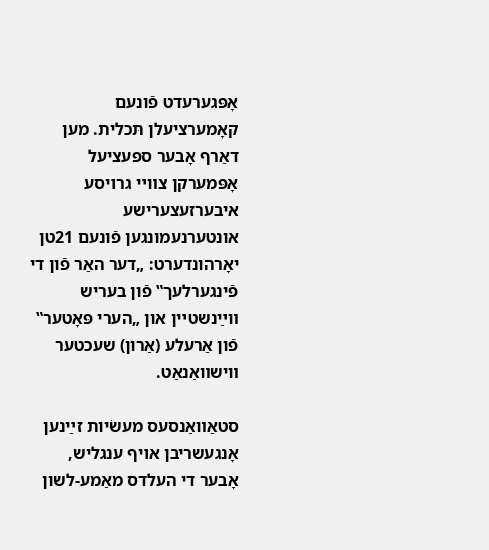אָפּגערעדט פֿונעם קאָמערציעלן תּכלית. מען דאַרף אָבער ספּעציעל אָפּמערקן צװײ גרױסע איבערזעצערישע אונטערנעמונגען פֿונעם 21טן יאָרהונדערט: „דער האַר פֿון די פֿינגערלעך‟ פֿון בעריש װײַנשטײן און „הערי פּאָטער‟ פֿון אַרעלע (אַרון) שעכטער װישװאַנאַט.

סטאַװאַנסעס מעשׂיות זײַנען אָנגעשריבן אױף ענגליש, אָבער די העלדס מאַמע-לשון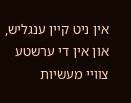אין ניט קײן ענגליש, און אין די ערשטע צװײ מעשׂיות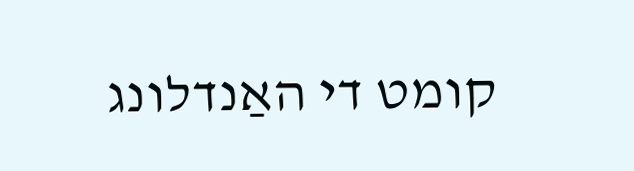קומט די האַנדלונג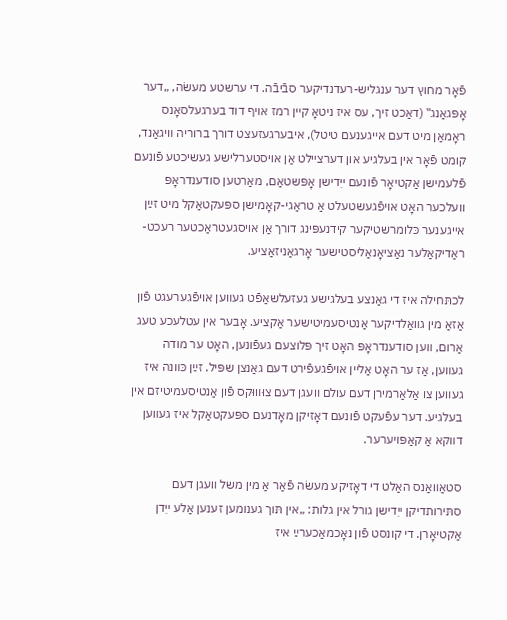פֿאָר מחוץ דער ענגליש-רעדנדיקער סבֿיבֿה. די ערשטע מעשׂה, „דער אָפּגאַנג‟ (דאַכט זיך, עס איז ניטאָ קײן רמז אױף דוד בערגעלסאָנס ראָמאַן מיט דעם אײגענעם טיטל), איבערגעזעצט דורך ברוריה װיגאַנד, קומט פֿאָר אין בעלגיע און דערצײלט אַן אױסטערלישע געשיכטע פֿונעם פֿלעמישן אַקטיאָר פֿונעם ייִדישן אָפּשטאַם, מאַרטען סודענדראָפּ וועלכער האָט אױפֿגעשטעלט אַ טראַגי-קאָמישן ספּעקטאַקל מיט זײַן אײגענער כּלומרשטיקער קידנעפּינג דורך אַן אױסגעטראַכטער רעכט-ראַדיקאַלער נאַציאָנאַליסטישער אָרגאַניזאַציע.

לכתּחילה איז די גאַנצע בעלגישע געזעלשאַפֿט געװען אױפֿגערעגט פֿון אַזאַ מין גװאַלדיקער אַנטיסעמיטישער אַקציע. אָבער אין עטלעכע טעג אַרום, װען סודענדראָפּ האָט זיך פּלוצעם געפֿונען, האָט ער מודה געװען, אַז ער האָט אַלײן אױפֿגעפֿירט דעם גאַנצן שפּיל. זײַן כּװנה איז געװען צו אַלאַרמירן דעם עולם װעגן דעם צוּװוּקס פֿון אַנטיסעמיטיזם אין בעלגיע. דער עפֿעקט פֿונעם דאָזיקן מאָדנעם ספּעקטאַקל איז געװען דװקא אַ קאַפּױערער.

סטאַװאַנס האַלט די דאָזיקע מעשׂה פֿאַר אַ מין משל װעגן דעם סתּירותדיקן ייִדישן גורל אין גלות: „אין תּוך גענומען זענען אַלע ייִדן אַקטיאָרן. די קונסט פֿון נאָכמאַכערײַ איז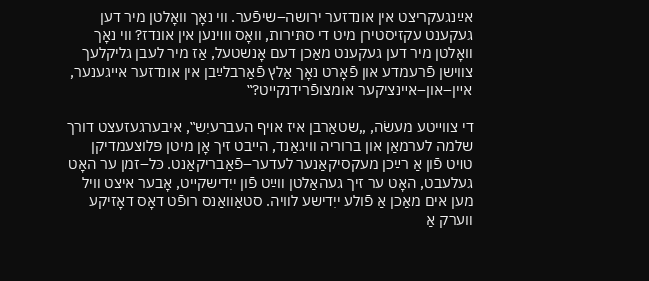אײַנגעקריצט אין אונדזער ירושה–שיפֿער. װי נאָך װאָלטן מיר דען געקענט עקזיסטירן מיט די סתּירות, װאָס װױנען אין אונדז? װי נאָך װאָלטן מיר דען געקענט מאַכן דעם אָנשטעל, אַז מיר לעבן גליקלעך צװישן פֿרעמדע און פֿאָרט נאָך אַלץ פֿאַרבלײַבן אין אונדזער אײגענער, אײן–און–אײנציקער אומצופֿרידנקײט?‟

די צװײטע מעשׂה, „שטאַרבן איז אױף העברעיִש‟, איבערגעזעצט דורך שלמה לערמאַן און ברוריה װיגאַנד, הײבט זיך אָן מיטן פּלוצעמדיקן טױט פֿון אַ רײַכן מעקסיקאַנער לעדער–פֿאַבריקאַנט. כּל–זמן ער האָט געלעבט, האָט ער זיך געהאַלטן װײַט פֿון ייִדישקײט, אָבער איצט װיל מען אים מאַכן אַ פֿולע ייִדישע לװיה. סטאַװאַנס רופֿט דאָס דאָזיקע װערק אַ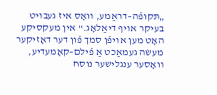„תּקופֿה–דראַמע, װאָס איז געבױט בעיקר אױף דיאַלאָג.‟ אין מעקסיקע האָט מען אױפֿן סמך פֿון דער דאָזיקער מעשׂה געמאַכט אַ פֿילם–קאָמעדיע, װאָסער ענגלישער נוסח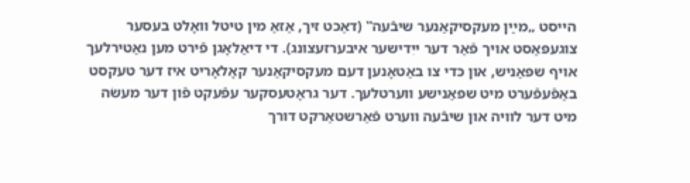הײסט „מײַן מעקסיקאַנער שיבֿעה‟ (דאַכט זיך, אַזאַ מין טיטל װאָלט בעסער צוגעפּאַסט אױך פֿאַר דער ייִדישער איבערזעצונג). די דיאַלאָגן פֿירט מען נאַטירלעך אױף שפּאַניש, און כּדי צו באַטאָנען דעם מעקסיקאַנער קאָלאָריט איז דער טעקסט באַפֿעפֿערט מיט שפּאַנישע װערטלעך. דער גראָטעסקער עפֿעקט פֿון דער מעשׂה מיט דער לװיה און שיבֿעה װערט פֿאַרשטאַרקט דורך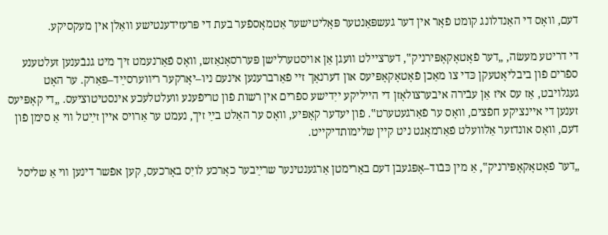דעם, װאָס די האַנדלונג קומט פֿאָר אין דער געשפּאַנטער פּאָליטישער אַטמאָספֿער בעת די פּרעזידענטישע װאַלן אין מעקסיקע.

די דריטע מעשׂה, „דער פֿאָטאָקאָפּירניק‟, דערצײלט װעגן אַן אױסטערלישן פּעררסאָנאַזש, װאָס פֿאַרנעמט זיך מיט גנבֿענען זעלטענע ספֿרים פֿון ביבליאָטעקן כּדי צו מאַכן פֿאָטאָקאָפּיעס און דערנאָך זײ פֿאַרברענען אינעם ניו–יאָרקער ריװערסײַד–פּאַרק. ער האָט געגלױבט, אַז עס איז אַן עבֿירה איבערצולאָזן די הײליקע ייִדישע ספֿרים אין רשות פֿון טריפֿענע װעלטלעכע אינסטיטוציעס. „די קאָפּיעס זענען די אײנציקע חפֿצים, װאָס ער פֿאַרגעטערט‟. פֿון יעדער קאָפּיע, װאָס ער האַלט בײַ זיך, נעמט ער אַרױס אײן זײַטל װי אַ סימן פֿון דעם, װאָס אונדזער אַלװעלט פֿאַרמאָגט ניט קײן שלימותדיקײט.

„דער פֿאָטאָקאָפּירניק‟, אַ מין כּבֿוד–אָפּגעבן דעם באַרימטן אַרגענטינער שרײַבער כאָרכע לויִס באָרכעס, קען אפֿשר דינען װי אַ שליסל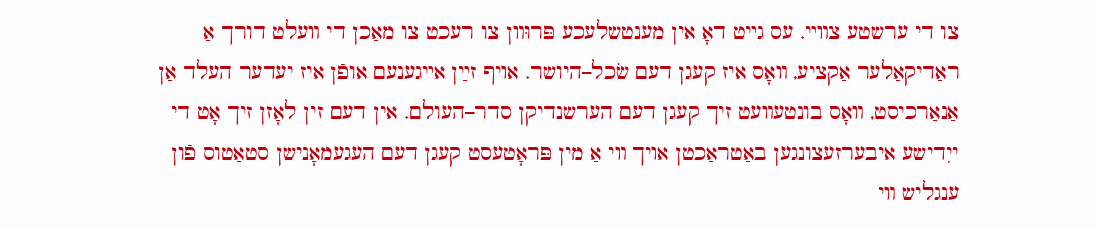צו די ערשטע צװײ. עס גײט דאָ אין מענטשלעכע פּרוּװן צו רעכט צו מאַכן די װעלט דורך אַ ראַדיקאַלער אַקציע, װאָס איז קעגן דעם שׂכל–היושר. אױף זײַן אײגענעם אופֿן איז יעדער העלד אַן אַנאַרכיסט, װאָס בונטעװעט זיך קעגן דעם הערשנדיקן סדר–העולם. אין דעם זין לאָזן זיך אָט די ייִדישע איבערזעצונגען באַטראַכטן אױך װי אַ מין פּראָטעסט קעגן דעם העגעמאָנישן סטאַטוס פֿון ענגליש װי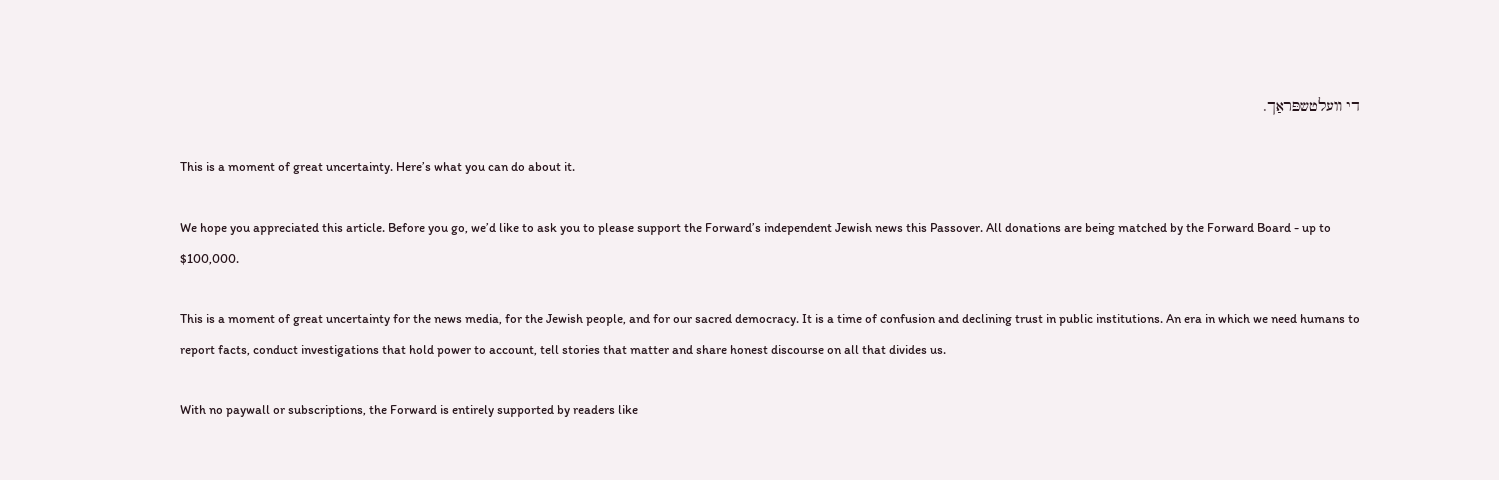די װעלטשפּראַך.

This is a moment of great uncertainty. Here’s what you can do about it.

We hope you appreciated this article. Before you go, we’d like to ask you to please support the Forward’s independent Jewish news this Passover. All donations are being matched by the Forward Board - up to $100,000.

This is a moment of great uncertainty for the news media, for the Jewish people, and for our sacred democracy. It is a time of confusion and declining trust in public institutions. An era in which we need humans to report facts, conduct investigations that hold power to account, tell stories that matter and share honest discourse on all that divides us.

With no paywall or subscriptions, the Forward is entirely supported by readers like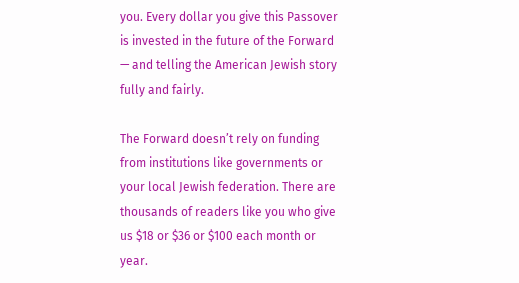you. Every dollar you give this Passover is invested in the future of the Forward — and telling the American Jewish story fully and fairly.

The Forward doesn’t rely on funding from institutions like governments or your local Jewish federation. There are thousands of readers like you who give us $18 or $36 or $100 each month or year.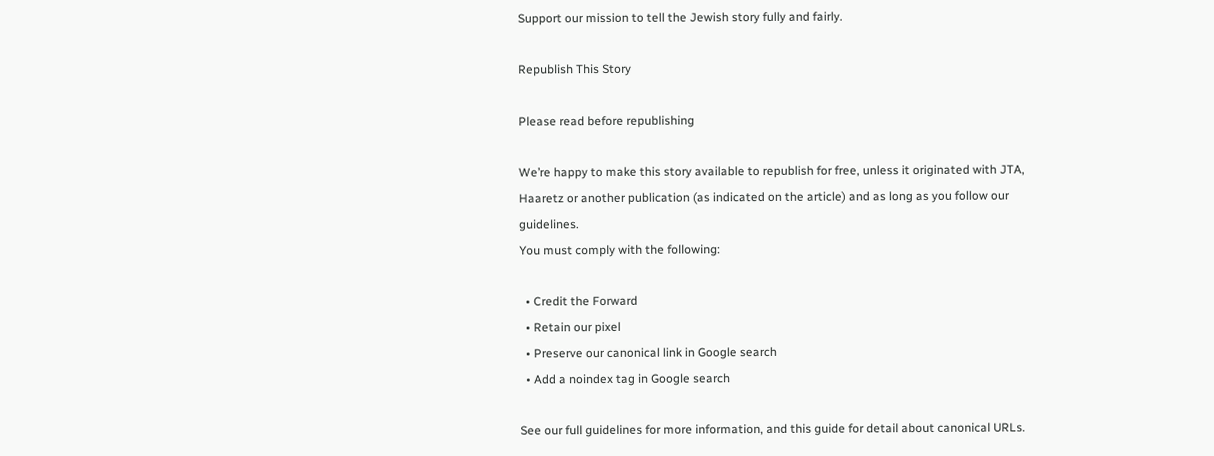Support our mission to tell the Jewish story fully and fairly.

Republish This Story

Please read before republishing

We’re happy to make this story available to republish for free, unless it originated with JTA, Haaretz or another publication (as indicated on the article) and as long as you follow our guidelines.
You must comply with the following:

  • Credit the Forward
  • Retain our pixel
  • Preserve our canonical link in Google search
  • Add a noindex tag in Google search

See our full guidelines for more information, and this guide for detail about canonical URLs.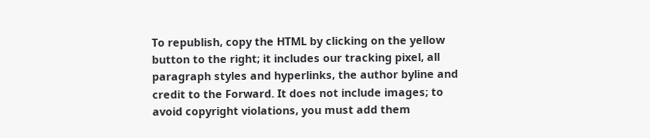To republish, copy the HTML by clicking on the yellow button to the right; it includes our tracking pixel, all paragraph styles and hyperlinks, the author byline and credit to the Forward. It does not include images; to avoid copyright violations, you must add them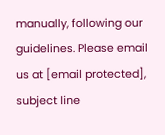manually, following our guidelines. Please email us at [email protected], subject line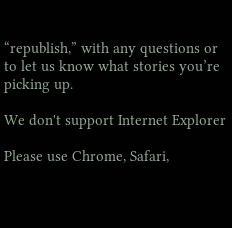“republish,” with any questions or to let us know what stories you’re picking up.

We don't support Internet Explorer

Please use Chrome, Safari,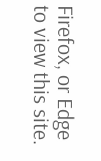Firefox, or Edge to view this site.